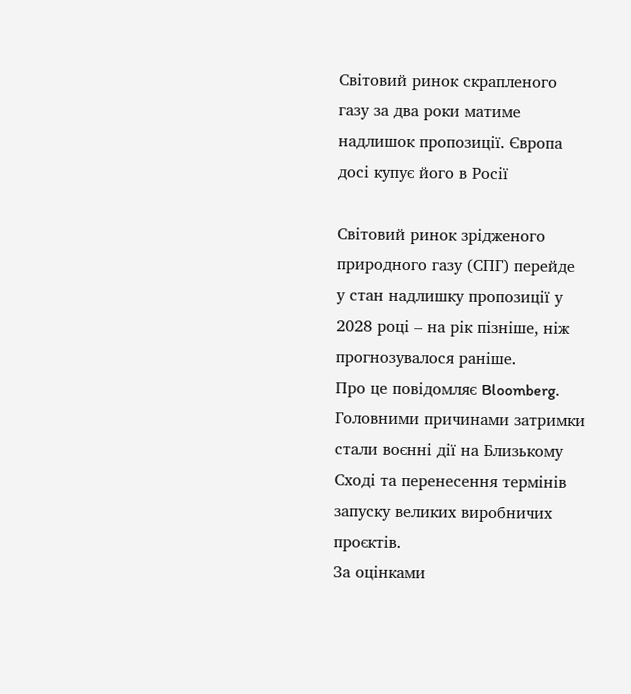Світовий ринок скрапленого газу за два роки матиме надлишок пропозиції. Європа досі купує його в Росії

Світовий ринок зрідженого природного газу (СПГ) перейде у стан надлишку пропозиції у 2028 році – на рік пізніше, ніж прогнозувалося раніше.
Про це повідомляє Bloomberg.
Головними причинами затримки стали воєнні дії на Близькому Сході та перенесення термінів запуску великих виробничих проєктів.
За оцінками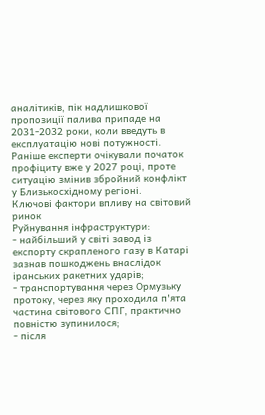аналітиків, пік надлишкової пропозиції палива припаде на 2031-2032 роки, коли введуть в експлуатацію нові потужності.
Раніше експерти очікували початок профіциту вже у 2027 році, проте ситуацію змінив збройний конфлікт у Близькосхідному регіоні.
Ключові фактори впливу на світовий ринок
Руйнування інфраструктури:
- найбільший у світі завод із експорту скрапленого газу в Катарі зазнав пошкоджень внаслідок іранських ракетних ударів;
- транспортування через Ормузьку протоку, через яку проходила п'ята частина світового СПГ, практично повністю зупинилося;
- після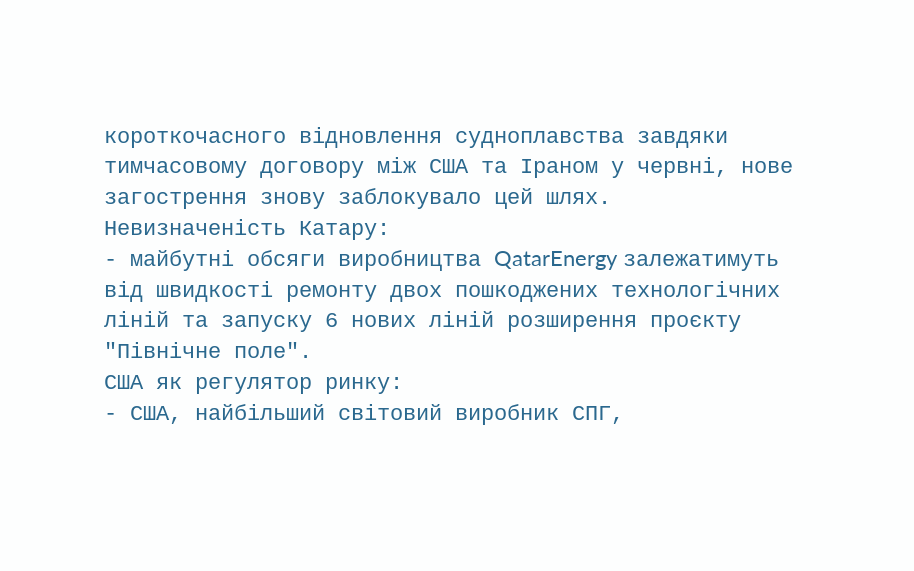короткочасного відновлення судноплавства завдяки тимчасовому договору між США та Іраном у червні, нове загострення знову заблокувало цей шлях.
Невизначеність Катару:
- майбутні обсяги виробництва QatarEnergy залежатимуть від швидкості ремонту двох пошкоджених технологічних ліній та запуску 6 нових ліній розширення проєкту "Північне поле".
США як регулятор ринку:
- США, найбільший світовий виробник СПГ,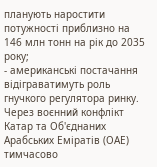планують наростити потужності приблизно на 146 млн тонн на рік до 2035 року;
- американські постачання відіграватимуть роль гнучкого регулятора ринку.
Через воєнний конфлікт Катар та Об'єднаних Арабських Еміратів (ОАЕ) тимчасово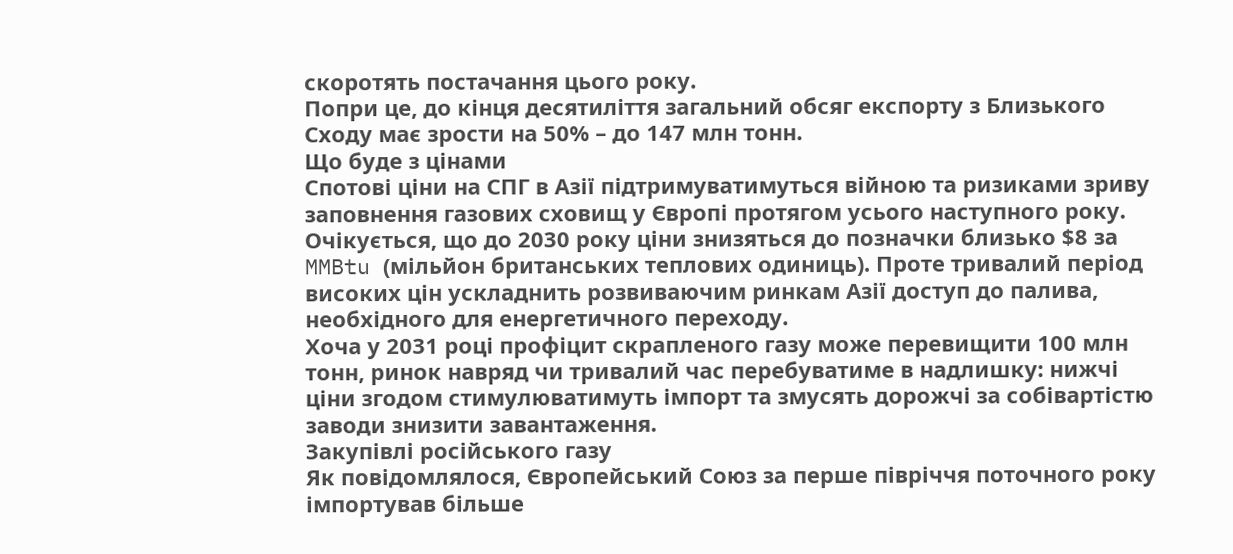скоротять постачання цього року.
Попри це, до кінця десятиліття загальний обсяг експорту з Близького Сходу має зрости на 50% – до 147 млн тонн.
Що буде з цінами
Спотові ціни на СПГ в Азії підтримуватимуться війною та ризиками зриву заповнення газових сховищ у Європі протягом усього наступного року.
Очікується, що до 2030 року ціни знизяться до позначки близько $8 за MMBtu (мільйон британських теплових одиниць). Проте тривалий період високих цін ускладнить розвиваючим ринкам Азії доступ до палива, необхідного для енергетичного переходу.
Хоча у 2031 році профіцит скрапленого газу може перевищити 100 млн тонн, ринок навряд чи тривалий час перебуватиме в надлишку: нижчі ціни згодом стимулюватимуть імпорт та змусять дорожчі за собівартістю заводи знизити завантаження.
Закупівлі російського газу
Як повідомлялося, Європейський Союз за перше півріччя поточного року імпортував більше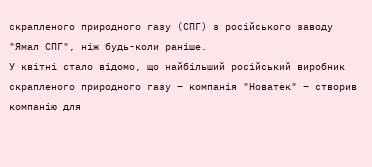скрапленого природного газу (СПГ) з російського заводу "Ямал СПГ", ніж будь-коли раніше.
У квітні стало відомо, що найбільший російський виробник скрапленого природного газу – компанія "Новатек" – створив компанію для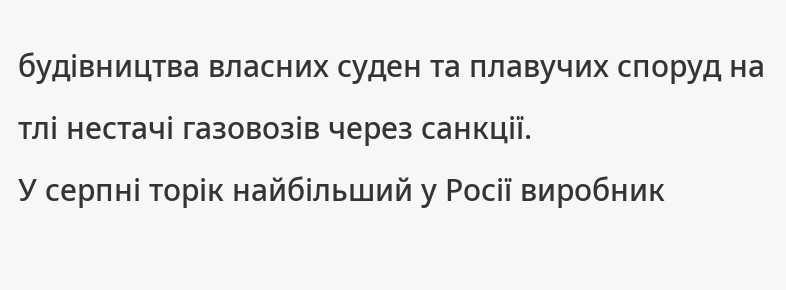будівництва власних суден та плавучих споруд на тлі нестачі газовозів через санкції.
У серпні торік найбільший у Росії виробник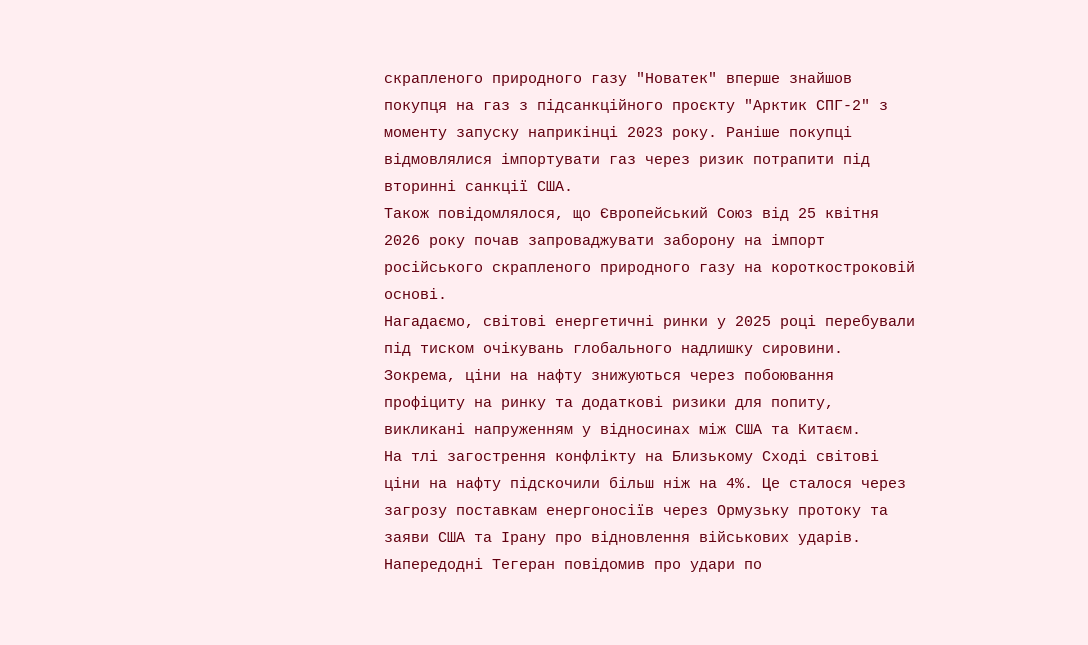скрапленого природного газу "Новатек" вперше знайшов покупця на газ з підсанкційного проєкту "Арктик СПГ-2" з моменту запуску наприкінці 2023 року. Раніше покупці відмовлялися імпортувати газ через ризик потрапити під вторинні санкції США.
Також повідомлялося, що Європейський Союз від 25 квітня 2026 року почав запроваджувати заборону на імпорт російського скрапленого природного газу на короткостроковій основі.
Нагадаємо, світові енергетичні ринки у 2025 році перебували під тиском очікувань глобального надлишку сировини.
Зокрема, ціни на нафту знижуються через побоювання профіциту на ринку та додаткові ризики для попиту, викликані напруженням у відносинах між США та Китаєм.
На тлі загострення конфлікту на Близькому Сході світові ціни на нафту підскочили більш ніж на 4%. Це сталося через загрозу поставкам енергоносіїв через Ормузьку протоку та заяви США та Ірану про відновлення військових ударів.
Напередодні Тегеран повідомив про удари по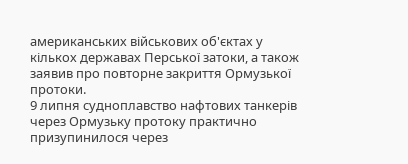американських військових об'єктах у кількох державах Перської затоки, а також заявив про повторне закриття Ормузької протоки.
9 липня судноплавство нафтових танкерів через Ормузьку протоку практично призупинилося через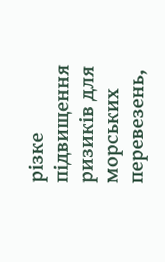різке підвищення ризиків для морських перевезень,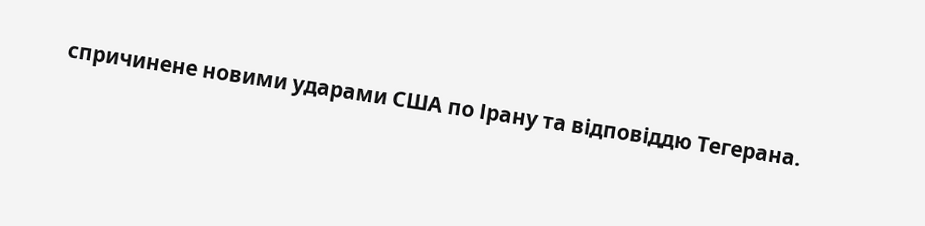спричинене новими ударами США по Ірану та відповіддю Тегерана.